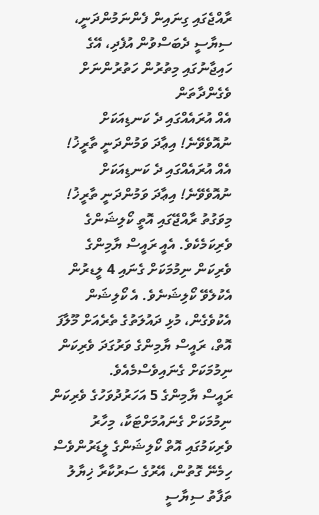ރާއްޖެގައި ގިނައިން ފެންނަމުންދަނީ، ސިޔާސީ ދެބަސްވުން އުފެދި، އޭގެ ހައިޖާނުގައި މިތުރުން ހަތުރުންނަށް ވެގެންދާތަން
އެއް އުރައެއްގައި ދެ ކަނޑިއަކަށް ނުއޮވެވޭނެ! އިޢާދަ ވަމުންދަނީ ތާރީޚު!
އެއް އުރައެއްގައި ދެ ކަނޑިއަކަށް ނުއޮވެވޭނެ! އިޢާދަ ވަމުންދަނީ ތާރީޚު!
މިވަގުތު ރާއްޖޭގައި އޮތީ ކޯލިޝަންގެ ވެރިކަމެކެވެ. އެއީ ރައީސް ޔާމިންގެ ވެރިކަން ނިމުމަކަށް ގެނައި 4 ލީޑރުން އެކުލެވޭ ކޯލިޝަނެވެ. އެ ކޯލިޝަން އެކުވެގެން، މުޅި ދައުލަތުގެ ތެރެއަށް މޫލާފަ އޮތް، ރައީސް ޔާމިންގެ ވަރުގަދަ ވެރިކަން ނިމުމަކަށް ގެނައިވެސްމެއެވެ.
ރައީސް ޔާމިންގެ 5 އަހަރުދުވަހުގެ ވެރިކަން ނިމުމަކަށް ގެނައުމަށްޓަކާ، މިހާރު ވެރިކަމުގައި އޮތް ކޯލިޝަންގެ ލީޑަރުންވެސް ހިމެނޭ ގޮތުން، އޭރުގެ ސަރުކާރާ ޚިޔާލު ތަފާތު ސިޔާސީ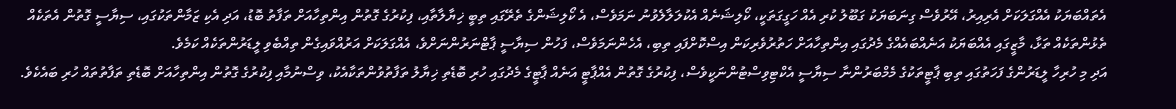އެތައްބަޔަކު އެއްގަލަކަށް އެރިއިރު، އޭރުވެސް ގިނަބަޔަކު ގަބޫލު ކުރި އެއް ހަގީގަތަކީ، ކޯލިޝަނެއް އެކުލަލާލެވުނު ނަމަވެސް، އެ ކޯލިޝަންގެ ތެރޭގައި ތިބީ ޚިޔާލާތާއި، ފިކުރުގެ ގޮތުން އިންތިހާއަށް ތަފާތު ބޮޑު، އަދި އެކި ޒަމާންތަކުގައި، ސިޔާސީ ގޮތުން އެތަކެއް ތެޅުންތަކެއް ތަޅާ، މާޒީގައި އެއްބަޔަކު އަނެއްބައެއްގެ މެދުގައި އިންތިހާއަށް ހަތުރުވެރިކަން އިސްކޮށްފައި ތިބި، އެހެންނަމަވެސް، ފަހުން ސިޔާސީ ޕާޓްނަރުންނަށްވެ، އެއްގަލަކަށް އަރުއްވައިގެން ތިއްބެވި ލީޑަރުންތަކެއް ކަމެވެ.
އަދި މި ހުރިހާ ލީޑަރުންގެ ފަހަތުގައި ތިބި ޕާޓީތަކުގެ މެމްބަރުންނާ ސިޔާސީ އެކްޓިވިސްޓުންނަކީވެސް، ފިކުރުގެ ގޮތުން އެއްޕާޓީ އަނެއް ޕާޓީގެ މެދުގައި ހުރި ބޮޑެތި ޚިޔާލު ތަފާތުވުންތަކާއެކު، ވިސްނުމާއި ފިކުރުގެ ގޮތުން އިންތިހާއަށް ބޮޑެތި ތަފާތުތައް ހުރި ބައެކެވެ.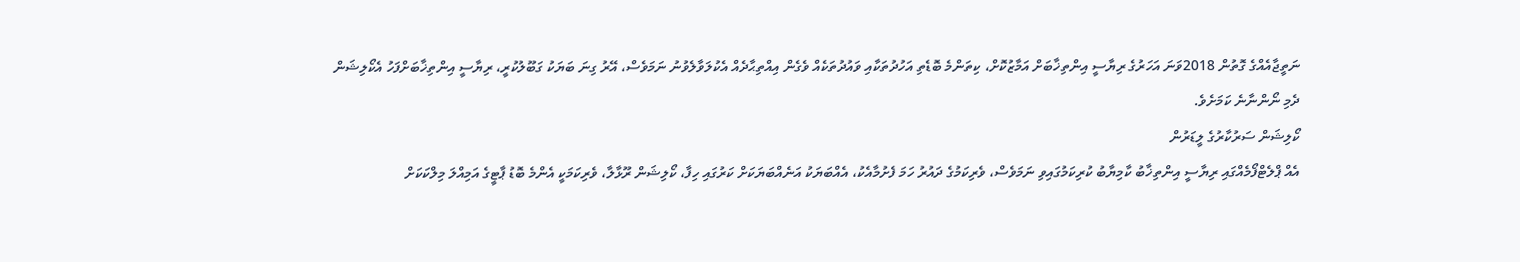ނަތީޖާއެއްގެ ގޮތުން 2018ވަނަ އަހަރުގެ ރިޔާސީ އިންތިޚާބަށް އަމާޒުކޮށް، ކިތަންމެ ބޮޑެތި އަހުދުތަކާއި ވައުދުތަކެއް ވެގެން އިއްތިޙާދެއް އެކުލަވާލެވުނު ނަމަވެސް، އޭރު ގިނަ ބަޔަކު ގަބޫލުކުރީ، ރިޔާސީ އިންތިޚާބަށްފަހު އެކޯލިޝަން ދެމި ނޯންނާނެ ކަމަށެވެ.
ކޯލިޝަން ސަރުކާރުގެ ލީޑަރުން
އެއް ޕްލެޓްފޯމެއްގައި ރިޔާސީ އިންތިޚާބު ކާމިޔާބު ކުރިކަމުގައިވި ނަމަވެސް، ވެރިކަމުގެ ދައުރު ހަމަ ފެށުމާއެކު، އެއްބަޔަކު އަނެއްބަޔަކަށް ކަރުގައި ހިފާ، ކޯލިޝަން ރޫޅާލާ، ވެރިކަމަކީ އެންމެ ބޮޑު ޕާޓީގެ އަމިއްލަ މިލްކަކަށް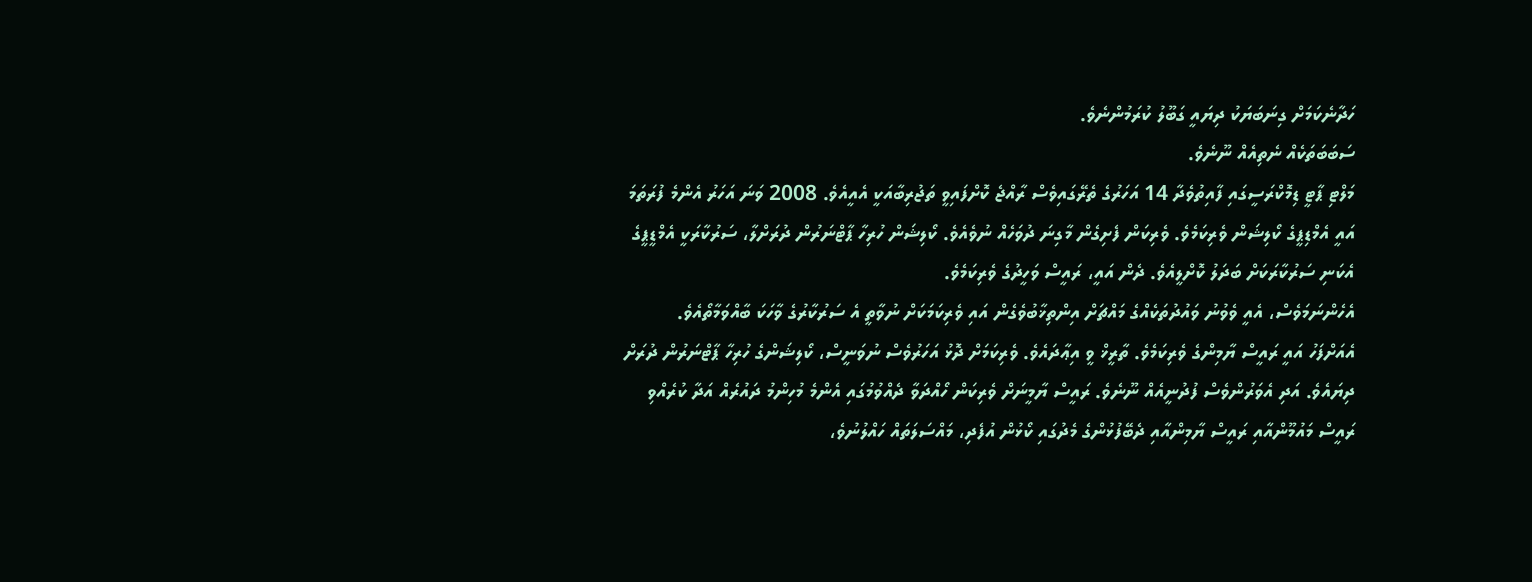ހަދާނެކަމަށް ގިނަބަޔަކު ދިޔައީ ގަބޫލު ކުރަމުންނެވެ.
ސަބަބަތަކެއް ނެތިއެއް ނޫނެވެ.
މަލްޓި ޕާޓީ ޑިމޮކްރަސީގައި ފާއިތުވެދާ 14 އަހަރުގެ ތެރޭގައިވެސް ރާއްޖެ ކޮށްފައިވީ ތަޖުރިބާއަކީ އެއީއެވެ. 2008 ވަނަ އަހަރު އެންމެ ފުރަތަމަ އައީ އެމްޑިޕީގެ ކޯލިޝަން ވެރިކަމެވެ. ވެރިކަން ފެށިގެން މާގިނަ ދުވަހެއް ނުވެއެވެ. ކޯލިޝަން ހުރިހާ ޕާޓްނަރުން ދުރަށްލާ، ސަރުކާރަކީ އެމްޑީޕީގެ އެކަނި ސަރުކާރަކަށް ބަދަލު ކޮށްލީއެވެ. ދެން އައީ، ރައީސް ވަހީދުގެ ވެރިކަމެވެ.
އެހެންނަމަވެސް، އެއީ ވެވުނު ވައުދުތަކެއްގެ މައްޗަށް އިންތިޚާބުވެގެން އައި ވެރިކަމަކަށް ނުވާތީ އެ ސަރުކާރުގެ ވާހަކަ ބާއްވަމާތޯއެވެ.
އެއަށްފަހު އައީ ރައީސް ޔާމިންގެ ވެރިކަމެވެ. ތާރީޚް ވީ އިޢާދައެވެ. ވެރިކަމަށް ދޮޅު އަހަރުވެސް ނުވަނީސް، ކޯލިޝަންގެ ހުރިހާ ޕާޓްނަރުން ދުރަށް ދިޔައެވެ. އަދި އެވަރުންވެސް ފުދުނީއެއް ނޫނެވެ. ރައީސް ޔާމީނަށް ވެރިކަން ހޯއްދަވާ ދެއްވުމުގައި އެންމެ މުހިންމު ދައުރެއް އަދާ ކުރެއްވި ރައީސް މައުމޫންއާއި ރައީސް ޔާމިންއާއި ދެބޭފުޅުންގެ މެދުގައި ކޯޅުން އުފެދި، މައްސަލަތައް ހައްލުނުވެ،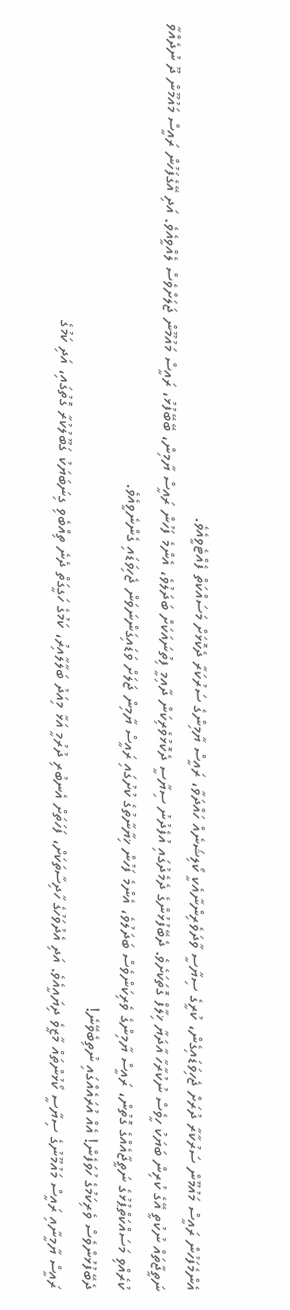އެންމެފަހުން ރައީސް މައުމޫން ސަރުކާރާ ދުރަށް ޖެހިވަޑައިގެން، ކުރީގެ ސިޔާސީ ވާދަވެރިންނާއެކީ ކޯލިޝަނެއް ހައްދަވާ، ރައީސް ޔާމިންގެ ސަރުކަރާ ދެކޮޅަށް މަސައްކަތް ފެއްޓެވީއެވެ.
ނަތީޖާތައް ނުކުތީ އޭގެ ކުރިން ބަޔަކު ހީވެސް ނުކުރާހާ އާދަޔާ ޚިލާފް ގޮތަކަށެވެ. ދެބޭފުޅުންގެ ދެމެދުގައި އުފެދުނު ސިޔާސީ ދެކޮޅުވެރިކަން ދާއިމީ ފިތުނައަކަށް ބަދަލުވެ، އެންމެ ފަހުން ރައީސް ޔާމިން، ބޭބޭފުޅު، ރައީސް މައުމޫން ޖަލަށްވެސް ލެއްވީއެވެ. އަދި އޭގެފަހުން ރައީސް މައުމޫން ދޫ ނުދެއްވާ ކުރެއްވި މަސައްކަތްޕުޅުގެ ނަތީޖާއެއްގެ ގޮތުން، ރައީސް ޔާމިންގެ ވެރިކަންވެސް ބަދަލުވެ، އެންމެ ފަހުން ޚިޔާނާތުގެ ކުށުގައި ރައީސް ޔާމިން ޖަލަށް ވަޑައިގަންނަވަން ޖެހިވަޑައި ގެންނެވީއެވެ.
ދެބޭފުޅުންވެސް ވެރިކަމުގެ ހުވަފެން! އެއް އުރައެއްގައި ނުތިބެވޭނެ!
ރައީސް ޔާމީނާއި ރައީސް މައުމޫނުގެ ސިޔާސީ ކޯޅުންތައް މާޒީވެ ދިޔައީއެވެ. އަދި އެދުވަހުގެ ހާދިސާތަކަށް، ފަހަތަށް އެނބުރި ދުރުމީ އަޅާ މިއަދު ބަލާލާއިރު، ކަމުގެ ހަގީގަތް ދެނެ ތިއްބެވި ގިނަބަޔަކު ގަބޫލުކުރާ ގޮތުގައި، އަދި ކަމުގެ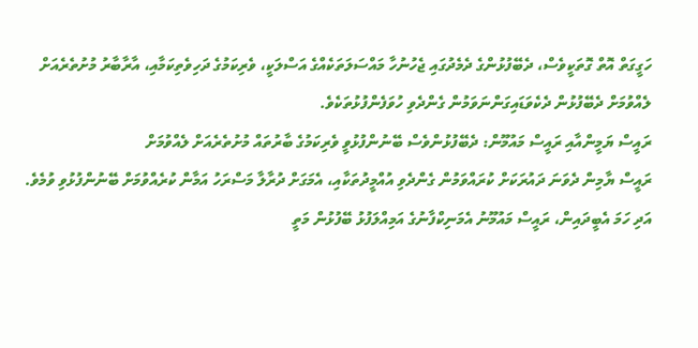ހަގީގަތް އޮތް ގޮތަކީވެސް، ދެބޭފުޅުންގެ ދެމެދުގައި ޖެހުނުހާ މައްސަލަތަކެއްގެ އަސްލަކީ، ވެރިކަމުގެ ދަހިވެތިކަމާއި، އާރާބާރު މުށުތެރެއަށް ލެއްވުމަށް ދެބޭފުޅުން ދެކެވަޑައިގަންނަވަމުން ގެންދެވި ހުވަފެންފުޅުތަކެވެ.
ރައީސް ޔަމީންއާއި ރައީސް މައުމޫން: ދެބޭފުޅުންވެސް ބޭނުންފުޅުވީ ވެރިކަމުގެ ބާރުތައް މުށުތެރެއަށް ލެއްވުމަށް
ރައީސް ޔާމިން ދެވަނަ ދައުރަކަށް ކުރައްވަމުން ގެންދެވި އުއްމީދުތަކާއި، އެމަގަށް ދުރާލާ މަސްރަހު އަމާން ކުރެއްވުމަށް ބޭނުންފުޅުވި ވުމެވެ. އަދި ހަމަ އެބީދައިން، ރައީސް މައުމޫނު އެމަނިކްފާނުގެ އަމިއްލަފުޅު ބޭފުޅުން މަތީ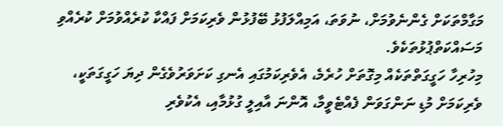މަގާމްތަކަށް ގެންނެވުމަށް، ނުވަތަ، އަމިއްލަފުޅު ބޭފުޅުން ވެރިކަމަށް ފައްކާ ކުރެއްވުމަށް ކުރެއްވި މަސައްކަތްޕުޅުތަކެވެ.
މިހުރިހާ ހަގީގަތްތަކެއް މިގޮތަށް ހުރެމެ، އެވެރިކަމުގައި އެނގި ކަށަވަރުވެގެން ދިޔަ ހަގީގަތަކީ، ވެރިކަމަށް މުޑި ނަންގަވަން ފެއްޓެވީމާ، އޮންނަ އާއިލީ ގުޅުމާއި، އެކުވެރި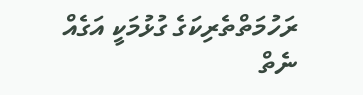ރަހުމަތްތެރިކަގެ ގުޅުމަކީ އަގެއް ނެތް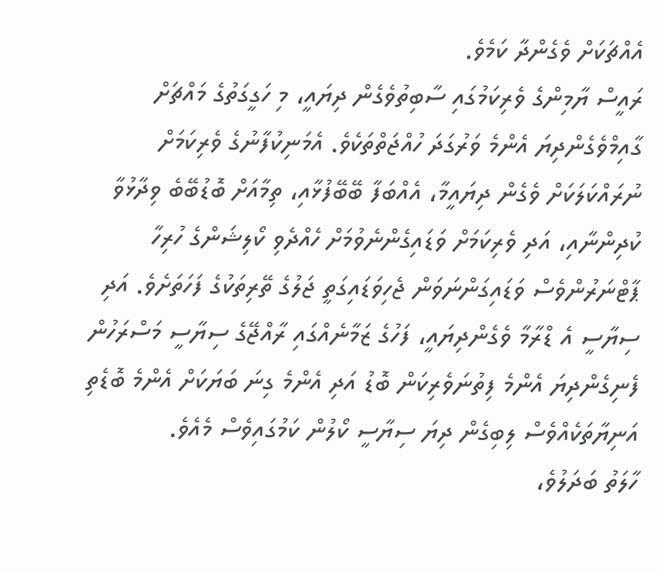އެއްޗަކަށް ވެގެންދާ ކަމެވެ.
ރައީސް ޔާމިންގެ ވެރިކަމުގައި ސާބިތުވެގެން ދިޔައީ، މި ހަގީގަތުގެ މައްޗަށް ގާއިމްވެގެންދިޔަ އެންމެ ވަރުގަދަ ހުއްޖަތްތަކެވެ. އެމަނިކުފާނުގެ ވެރިކަމަށް ނުރައްކަލަކަށް ވެގެން ދިޔައީމާ، އެއްބަފާ ބޭބޭފުޅާއި، ތިމާއަށް ބޮޑުބޭބެ ވިދާޅުވާ ކުދިންނާއި، އަދި ވެރިކަމަށް ވަޑައިގެންނެވުމަށް ހެއްދެވި ކޯލިޝަންގެ ހުރިހާ ޕާޓްނަރުންވެސް ވަޑައިގަންނަވަން ޖެހިވަޑައިގަތީ ޖަލުގެ ތޭރިތަކުގެ ފަހަތަށެވެ. އަދި ސިޔާސީ އެ ޑްރާމާ ވެގެންދިޔައީ، ފަހުގެ ޒަމާނެއްގައި ރާއްޖޭގެ ސިޔާސީ މަސްރަހުން ފެނިގެންދިޔަ އެންމެ ފިތުނަވެރިކަން ބޮޑު އަދި އެންމެ ގިނަ ބަޔަކަށް އެންމެ ބޮޑެތި އަނިޔާތަކެއްވެސް ލިބިގެން ދިޔަ ސިޔާސީ ކޯލުން ކަމުގައިވެސް މެއެވެ.
ހާލަތު ބަދަލުވެ،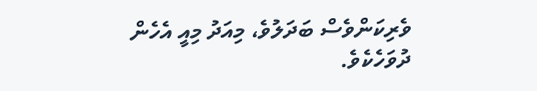ވެރިކަންވެސް ބަދަލުވެ، މިއަދު މިއީ އެހެން ދުވަހެކެވެ.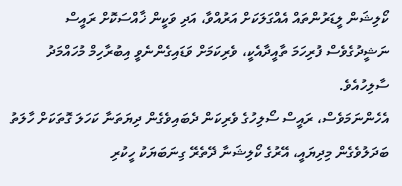ކޯލިޝަން ލީޑަރުންތައް އެއްގަލަކަށް އަރުއްވާ، އަދި ވަކީން ޚާއްސަކޮށް ރައީސް ނަޝީދުގެވެސް ފުރިހަމަ ތާއީދާއެކީ، ވެރިކަމަށް ވަޑައިގެންނެވީ އިބުރާހިމް މުހައްމަދު ސާލިހުއެވެ.
އެހެންނަމަވެސް، ރައީސް ސޯލިހުގެ ވެރިކަން ދެބައިވެގެން ދިޔަތަނާ ކަހަލަ ގޮތަކަށް ހާލަތު ބަދަލުވެގެން މިދިޔައީ، އޭރުގެ ކޯލިޝަނާ ދޭތެރޭ ގިނަބަޔަކު ހީކުރި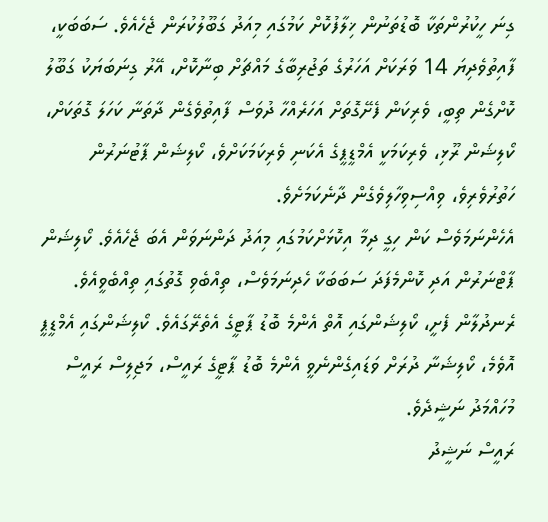ގިނަ ހީކުރުންތަކާ ބޮޑުތަނުން ޚިލާފުކޮށް ކަމުގައި މިއަދު ގަބޫލުކުރަން ޖެހެއެވެ. ސަބަބަކީ، ފާއިތުވެދިޔަ 14 ވަރަކަށް އަހަރުގެ ތަޖުރިބާގެ މައްޗަށް ބިނާކޮށް، އޭރު ގިނަބަޔަކު ގަބޫލު ކޮށްގެން ތިބީ، ވެރިކަން ފެށޭގޮތަށް އަހަރެއްހާ ދުވަސް ފާއިތުވެގެން ދާތަނާ ކަހަލަ ގޮތަކަށް، ކޯލިޝަން ރޫޅި، ވެރިކަމަކީ އެމްޑީޕީގެ އެކަނި ވެރިކަމަކަށްވެ، ކޯލިޝަން ޕާޓުނަރުން ހަތުރުވެރިވެ، ވިއްސިވިހާލިވެގެން ދާނެކަމަށެވެ.
އެހެންނަމަވެސް ކަން ހިގީ ދިމާ އިކޮޅަށްކަމުގައި މިއަދު ދަންނަވަން އެބަ ޖެހެއެވެ. ކޯލިޝަން ޕާޓްނަރުން އަދި ކޮންމެފަދަ ސަބަބަކާ ހެދިނަމަވެސް، ތިއްބެވި ގޮތުގައި ތިއްބެވީއެވެ. ރެނދުލާން ފެށީ، ކޯލިޝަންގައި އޮތް އެންމެ ބޮޑު ޕާޓީގެ އެތެރޭގައެވެ. ކޯލިޝަންގައި އެމްޑީޕީ އޮވެމެ، ކޯލިޝަނާ ދުރަށް ވަޑައިގެންނެވީ އެންމެ ބޮޑު ޕާޓީގެ ރައީސް، މަޖިލިސް ރައީސް މުހައްމަދު ނަޝީދެވެ.
ރައީސް ނަޝީދު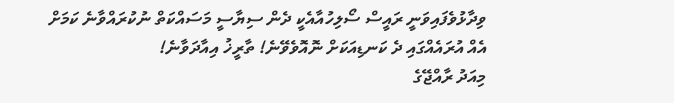ވިދާޅުވެފައިވަނީ ރައީސް ސޯލިހުއާއެކީ ދެން ސިޔާސީ މަސައްކަތް ނުކުރައްވާނެ ކަމަށް
އެއް އުރައެއްގައި ދެ ކަނޑިއަކަށް ނޮއޮވެވޭނެ! ތާރީޚު އިއާދަވާނެ!
މިއަދު ރާއްޖޭގެ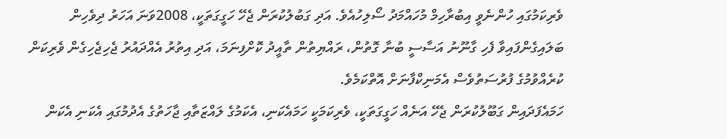ވެރިކަމުގައި ހުންނެވީ އިބުރާހިމް މުހައްމަދު ސޯލިހުއެވެ. އަދި ގަބުލުކުރަން ޖެހޭ ހަގީގަތަކީ، 2008ވަނަ އަހަރު ދިވެހިން ބަލައިގެންފައިވާ ފެހި ގާނޫނު އަސާސީ ބުނާ ގޮތުން، ރައްޔިތުން ތާއީދު ކޮށްފިނަމަ، އަދި އިތުރު އެއްދައުރު ޖެހިޖެހިގެން ވެރިކަން ކުރެއްވުމުގެ ފުރުސަތުވެސް އެމަނިކްފާނަށް އޮތްކަމެވެ.
ހަމައެފަދައިން ގަބޫލުކުރަން ޖެހޭ އަނެއް ހަގީގަތަކީ، ވެރިކަމަކީ ހަމައެކަނި، އެކަމުގެ ލައްޒަތާއި ޖާހަތުގެ އެދުމުގައި އެކަނި އެކަން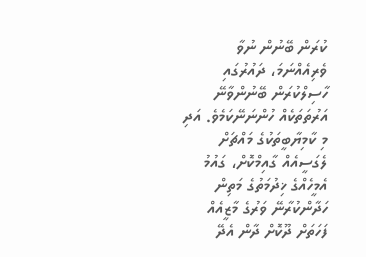ކުރަން ބޭނުން ނުވާ ވެރިއެއްނަމަ، ދައުރުގައި ހާސިލްކުރަން ބޭނުންވާނޭ އަރުތަތަކެއް ހުންނަނޭކަމެވެ. އަދި މި ކާމިޔާބީތަކުގެ މައްޗަށް ލެގަސީއެއް ގާއިމްކޮށް، ގައުމު އެމީހެއްގެ ޚިދުމަތުގެ މަތިން ހަދާންކުރާނޭ ވަރުގެ މާޒީއެއް ފަހަތަށް ދޫކޮށް ދާން އެދޭ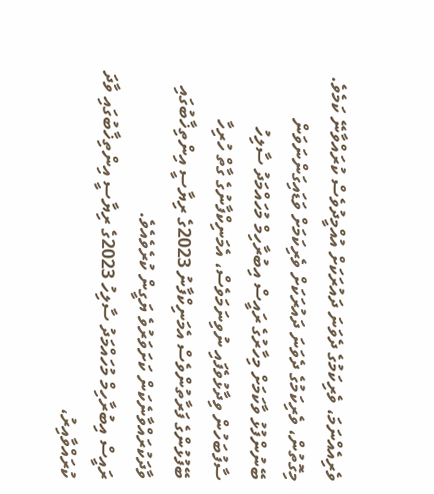ވެރިއެއްނަމަ، ވެރިކަމުގެ ދެވަނަ ދައުރަކަށް އުއްމީދުވެސް ކުރައްވާނޭ ކަމެވެ.
މިގޮތުން، ވެރިކަމުގެ ދެވަނަ ދައުރަކަށް ވެރިކަމަށް ވަޑައިގަންނަވަން ބޭނުންފުޅު ވާކަމަށް މިހާރުގެ ރައީސް އިބުރާހިމް މުހައްމަދު ސާލިހު ސާފުބަހުން ވިދާޅުވެފައި ނުވިނަމަވެސް، އެމަނިކްފާނުގެ ގާތް ހުރިހާ ބޭފުޅުންގެ ފަރާތުންވެސް އެމަނިކްފާނު 2023ގެ ރިޔާސީ އިންތިޚާބުގައި ވާދަކުރައްވާނެކަން ކަށަވަރުވެ ޔަގީން ކުރެވެއެވެ.
ރައީސް އިބުރާހިމް މުހައްމަދު ސާލިހު 2023ގެ ރިޔާސީ އިންތިޚާބުގައި ވާދަ ކުރައްވާއިރު،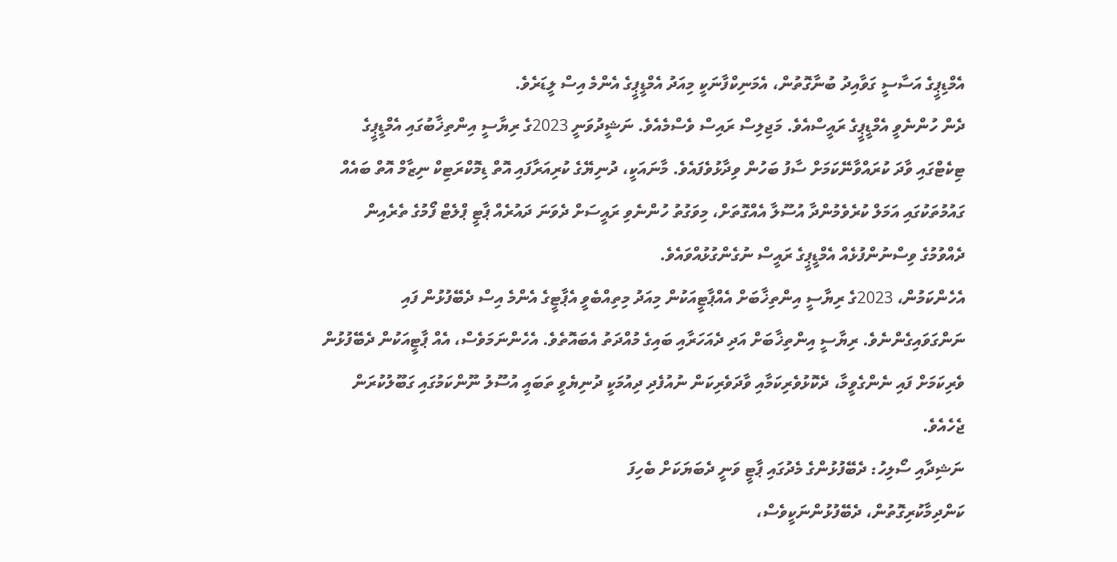އެމްޑިޕީގެ އަސާސީ ގަވާއިދު ބުނާގޮތުން، އެމަނިކްފާނަކީ މިއަދު އެމްޑީޕީގެ އެންމެ އިސް ލީޑަރެވެ.
ދެން ހުންނެވީ އެމްޑީޕީގެ ރައީސްއެވެ. މަޖިލިސް ރައިސް ވެސްމެއެވެ. ނަޝީދުވަނީ 2023ގެ ރިޔާސީ އިންތިޚާބުގައި އެމްޑީޕީގެ ޓިކެޓްގައި ވާދަ ކުރައްވާނޭކަމަށް ސާފު ބަހުން ވިދާޅުވެފައެވެ. މާނައަކީ، ދުނިޔޭގެ ކުރިއަރާފައި އޮތް ޑިމޮކްރަޓިކް ނިޒާމް އޮތް ބައެއް ގައުމުތަކުގައި އަމަލް ކުރެވެމުންދާ އުސޫލާ އެއްގޮތަށް، މިވަގުތު ހުންނެވި ރައީސަށް ދެވަނަ ދައުރެއް ޕާޓީ ޕްލެޓް ފޯމުގެ ތެރެއިން ދެއްވުމުގެ ވިސްނުންފުޅެއް އެމްޑީޕީގެ ރައީސް ނުގެންގުޅުއްވައެވެ.
އެހެންކަމުން، 2023ގެ ރިޔާސީ އިންތިޚާބަށް އެއްޕާޓީއަކުން މިއަދު މިތިއްބެވީ އެޕާޓީގެ އެންމެ އިސް ދެބޭފުޅުން ފައި ނަންގަވައިގެންނެވެ. ރިޔާސީ އިންތިޚާބަށް އަދި ދެއަހަރާއި ބައިގެ މުއްދަތު އެބައޮތެވެ. އެހެންނަމަވެސް، އެއް ޕާޓީއަކުން ދެބޭފުޅުން ވެރިކަމަށް ފައި ނެންގެވީމާ، ދެކޮޅުވެރިކަމާއި ވާދަވެރިކަން ނުއުފެދި ދިއުމަކީ ދުނިޔެވީ ތަބައީ އުސޫލު ނޫންކަމުގައި ގަބޫލުކުރަން ޖެހެއެވެ.
ނަޝިދާއި ސޯލިހު: ދެބޭފުޅުންގެ މެދުގައި ޕާޓީ ވަނީ ދެބަޔަކަށް ބެހިފަ
ކަންދިމާކުރިގޮތުން، ދެބޭފުޅުންނަކީވެސް،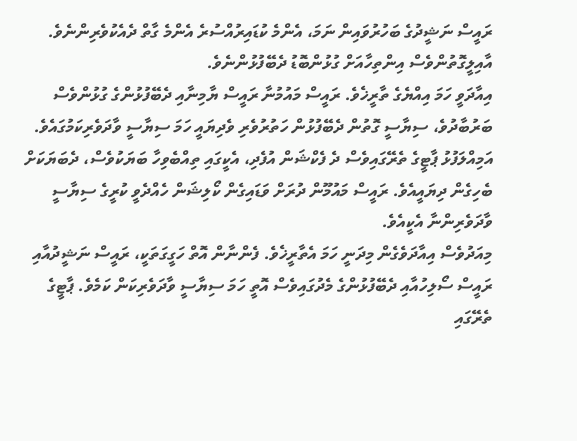ރައީސް ނަޝީދުގެ ބަހުރުވައިން ނަމަ، އެންމެ ކުޑައިރުއްސުރެ އެންމެ ގާތް ދެއެކުވެރިންނެވެ. އާއިލީގޮތުންވެސް އިންތިހާއަށް ގުޅުންބޮޑު ދެބޭފުޅުންނެވެ.
އިއާދަވީ ހަމަ އިއްޔެގެ ތާރީޚެވެ. ރައީސް މައުމުނާ ރައީސް ޔާމިނާއި ދެބޭފުޅުންގެ ގުޅުންވެސް ބަރުބާދުވެ، ސިޔާސީ ގޮތުން ދެބޭފުޅުން ހަތުރުވެރި ވެދިޔައީ ހަމަ ސިޔާސީ ވާދަވެރިކަމުގައެވެ. އަމިއްލަފުޅު ޕާޓީގެ ތެރޭގައިވެސް ދެ ފެކްޝަން އުފެދި، އެކީގައި ތިއްބެވިހާ ބަޔަކުވެސް، ދެބަޔަކަށް ބެހިގެން ދިޔައީއެވެ. ރައީސް މައުމޫން ދުރަށް ވަޑައިގެން ކޯލިޝަން ހެއްދެވީ ކުރީގެ ސިޔާސީ ވާދަވެރިންނާ އެކީއެވެ.
މިއަދުވެސް އިއާދަވެގެން މިދަނީ ހަމަ އެތާރީޚެވެ. ފެންނާން އޮތް ހަގީގަތަކީ، ރައީސް ނަޝީދުއާއި ރައީސް ސޯލިހުއާއި ދެބޭފުޅުންގެ މެދުގައިވެސް އޮތީ ހަމަ ސިޔާސީ ވާދަވެރިކަން ކަމެވެ. ޕާޓީގެ ތެރޭގައި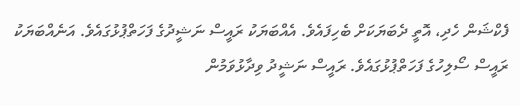ފެކްޝަން ހެދި، އޮތީ ދެބަޔަކަށް ބެހިފައެވެ. އެއްބަޔަކު ރައީސް ނަޝީދުގެ ފަހަތްޕުޅުގައެވެ. އަނެއްބަޔަކު ރައީސް ސޯލިހުގެ ފަހަތްޕުޅުގައެވެ. ރައީސް ނަޝީދު ވިދާޅުވަމުން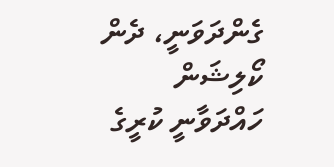ގެންދަވަނީ، ދެން ކޯލިޝަން ހައްދަވާނީ ކުރީގެ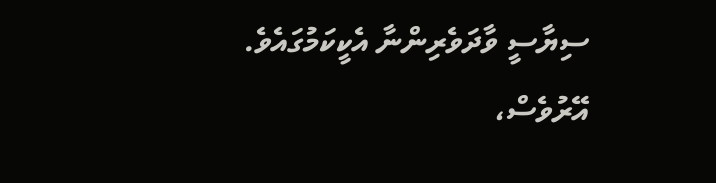ސިޔާސީ ވާދަވެރިންނާ އެކީކަމުގައެވެ.
އޭރުވެސް،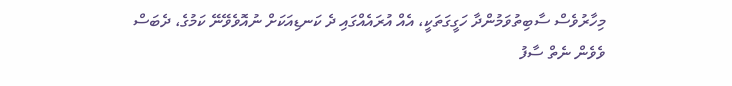މިހާރުވެސް ސާބިތުވަމުންދާ ހަގީގަތަކީ، އެއް އުރައެއްގައި ދެ ކަނޑިއަކަށް ނުއޮވެވޭނޭ ކަމުގެ، ދެބަސް ވެވެން ނެތް ސާފު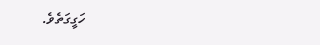ހަގީގަތެވެ.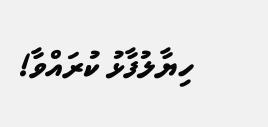ހިޔާލުފާޅު ކުރައްވާ!